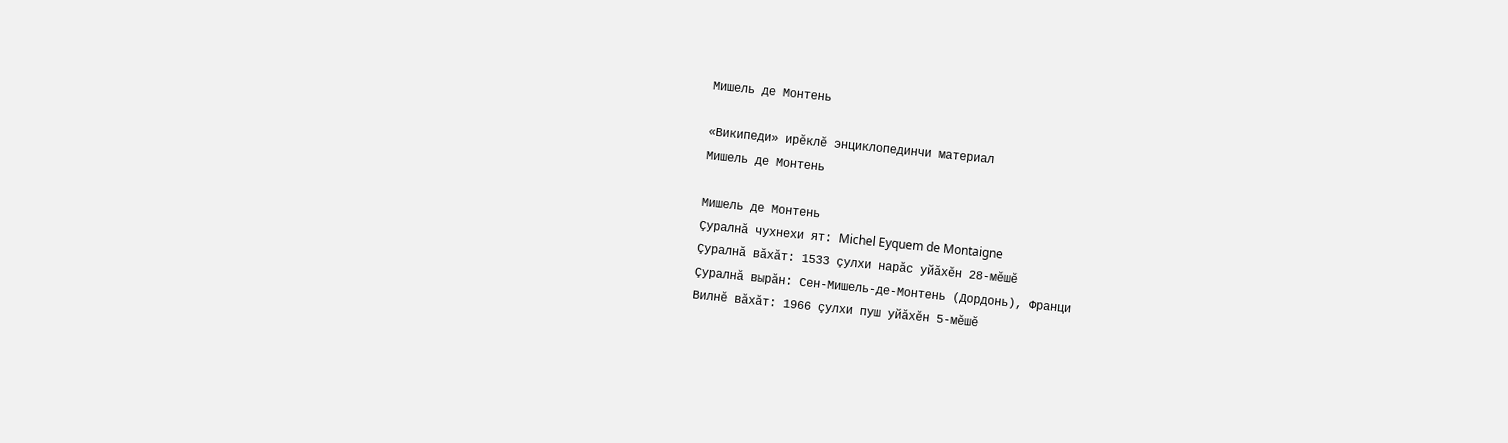Мишель де Монтень

«Википеди» ирĕклĕ энциклопединчи материал
Мишель де Монтень

Мишель де Монтень
Çуралнă чухнехи ят: Michel Eyquem de Montaigne
Çуралнă вăхăт: 1533 çулхи нарăс уйăхĕн 28-мĕшĕ
Çуралнă вырăн: Сен-Мишель-де-Монтень (Дордонь), Франци
Вилнĕ вăхăт: 1966 çулхи пуш уйăхĕн 5-мĕшĕ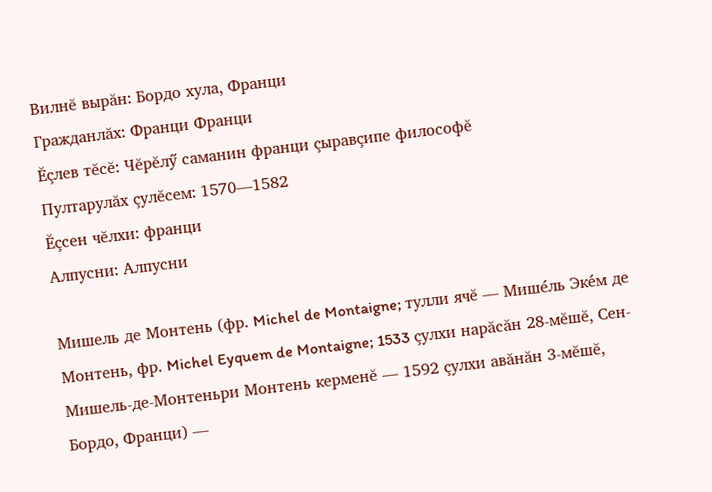Вилнĕ вырăн: Бордо хула, Франци
Гражданлăх: Франци Франци
Ĕçлев тĕсĕ: Чĕрĕлӳ саманин франци çыравçипе философĕ
Пултарулăх çулĕсем: 1570—1582
Ĕçсен чĕлхи: франци
Алпусни: Алпусни

Мишель де Монтень (фр. Michel de Montaigne; тулли ячĕ — Мише́ль Эке́м де Монтень, фр. Michel Eyquem de Montaigne; 1533 çулхи нарăсăн 28-мĕшĕ, Сен-Мишель-де-Монтеньри Монтень керменĕ — 1592 çулхи авăнăн 3-мĕшĕ, Бордо, Франци) —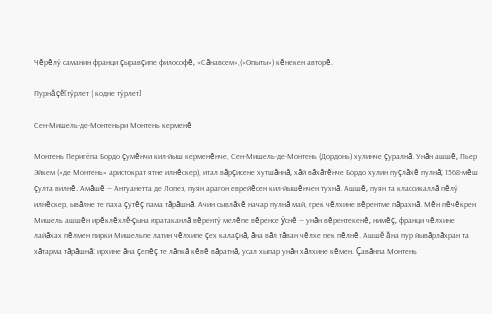Чĕрĕлӳ саманин франци çыравçипе философĕ, «Сăнавсем»,(«Опыты») кĕнекен авторĕ.

Пурнăçĕ[тӳрлет | кодне тӳрлет]

Сен-Мишель-де-Монтеньри Монтень керменĕ

Монтень Перигёпа Бордо çумĕнчи кил-йыш керменĕнче, Сен-Мишель-де-Монтень (Дордонь) хулинче çуралнă. Унăн ашшĕ, Пьер Эйкем («де Монтень» аристократ ятне илнĕскер), итал вăрçисене хутшăннă, хăй вăхăтĕнче Бордо хулин пуçлăхĕ пулнă; 1568-мĕш çулта вилнĕ. Амăшĕ — Антуанетта де Лопез, пуян арагон еврейĕсен кил-йышĕнчен тухнă. Ашшĕ, пуян та классикаллă пĕлӳ илнĕскер, ывăлне те паха çутĕç пама тăрăшнă. Ачин сывлăхĕ начар пулнă май, грек чĕлхине вĕрентме пăрахнă. Мĕн пĕчĕкрен Мишель ашшĕн ирĕклĕхлĕ-çына юратаканлă вĕрентӳ мелĕпе вĕренсе ÿснĕ — унăн вĕрентекенĕ, нимĕç, франци чĕлхине лайăхах пĕлмен пирки Мишельпе латин чĕлхипе çех калаçнă, ăна вăл тăван чĕлхе пек пĕлнĕ. Ашшĕ ăна пур йывăрлăхран та хăтарма тăрăшнă: ирхине ăна çепĕç те лăпкă кĕвĕ вăратнă, усал хыпар унăн хăлхине кĕмен. Çавăнпа Монтень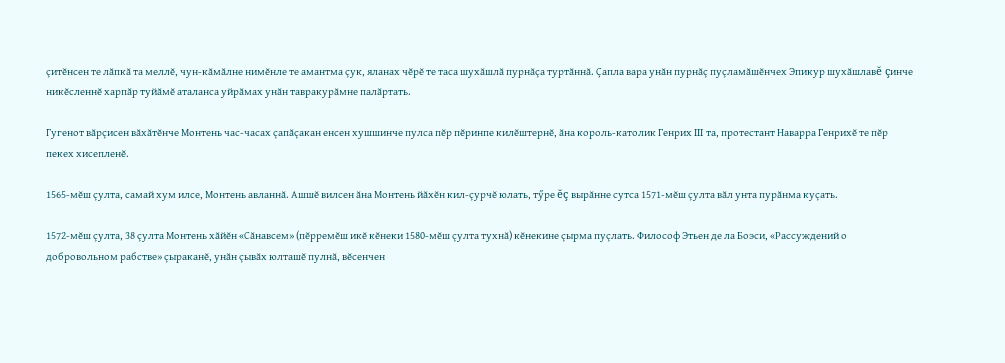çитĕнсен те лăпкă та меллĕ, чун-кăмăлне нимĕнле те амантма çук, яланах чĕрĕ те таса шухăшлă пурнăçа туртăннă. Çапла вара унăн пурнăç пуçламăшĕнчех Эпикур шухăшлавĕ çинче никĕсленнĕ харпăр туйăмĕ аталанcа уйрăмах унăн тавракурăмне палăртать.

Гугенот вăрçисен вăхăтĕнче Монтень час-часах çапăçакан енсен хушшинче пулса пĕр пĕринпе килĕштернĕ, ăна король-католик Генрих III та, протестант Наварра Генрихĕ те пĕр пекех хисепленĕ.

1565-мĕш çулта, самай хум илсе, Монтень авланнă. Ашшĕ вилсен ăна Монтень йăхĕн кил-çурчĕ юлать, тӳре ĕç вырăнне сутса 1571-мĕш çулта вăл унта пурăнма куçать.

1572-мĕш çулта, 38 çулта Монтень хăйĕн «Сăнавсем» (пĕрремĕш икĕ кĕнеки 1580-мĕш çулта тухнă) кĕнекине çырма пуçлать. Философ Этьен де ла Боэси, «Рассуждений о добровольном рабстве» çыраканĕ, унăн çывăх юлташĕ пулнă, вĕсенчен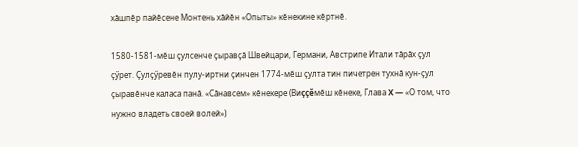хăшпĕр пайĕсене Монтень хăйĕн «Опыты» кĕнекине кĕртнĕ.

1580-1581-мĕш çулсенче çыравçă Швейцари, Германи, Австрипе Итали тăрăх çул çӳрет. Çулçӳревĕн пулу-иртни çинчен 1774-мĕш çулта тин пичетрен тухнă кун-çул çыравĕнче каласа панă. «Сăнавсем» кĕнекере (Виççĕмĕш кĕнеке, Глава X — «О том, что нужно владеть своей волей»)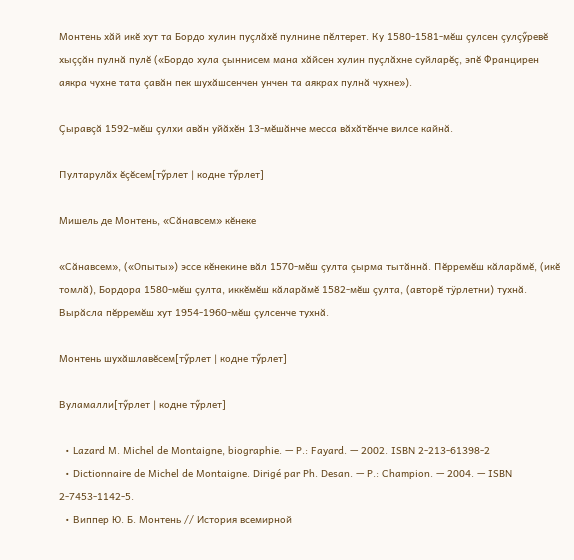Монтень хăй икĕ хут та Бордо хулин пуçлăхĕ пулнине пĕлтерет. Ку 1580-1581-мĕш çулсен çулçӳревĕ хыççăн пулнă пулĕ («Бордо хула çыннисем мана хăйсен хулин пуçлăхне суйларĕç, эпĕ Францирен аякра чухне тата çавăн пек шухăшсенчен унчен та аякрах пулнă чухне»).

Çыравçă 1592-мĕш çулхи авăн уйăхĕн 13-мĕшăнче месса вăхăтĕнче вилсе кайнă.

Пултарулăх ĕçĕсем[тӳрлет | кодне тӳрлет]

Мишель де Монтень, «Сăнавсем» кĕнеке

«Сăнавсем», («Опыты») эссе кĕнекине вăл 1570-мĕш çулта çырма тытăннă. Пĕрремĕш кăларăмĕ, (икĕ томлă), Бордора 1580-мĕш çулта, иккĕмĕш кăларăмĕ 1582-мĕш çулта, (авторĕ тÿрлетни) тухнă. Вырăсла пĕрремĕш хут 1954-1960-мĕш çулсенче тухнă.

Монтень шухăшлавĕсем[тӳрлет | кодне тӳрлет]

Вуламалли[тӳрлет | кодне тӳрлет]

  • Lazard M. Michel de Montaigne, biographie. — P.: Fayard. — 2002. ISBN 2-213-61398-2
  • Dictionnaire de Michel de Montaigne. Dirigé par Ph. Desan. — P.: Champion. — 2004. — ISBN 2-7453-1142-5.
  • Виппер Ю. Б. Монтень // История всемирной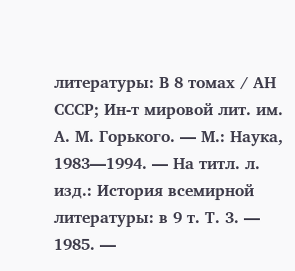литературы: В 8 томах / АН СССР; Ин-т мировой лит. им. А. М. Горького. — М.: Наука, 1983—1994. — На титл. л. изд.: История всемирной литературы: в 9 т. Т. 3. — 1985. —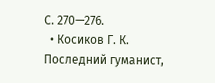С. 270—276.
  • Косиков Г. К. Последний гуманист,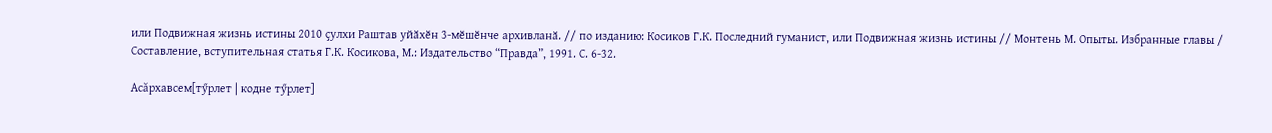или Подвижная жизнь истины 2010 ҫулхи Раштав уйӑхӗн 3-мӗшӗнче архивланӑ. // по изданию: Косиков Г.К. Последний гуманист, или Подвижная жизнь истины // Монтень М. Опыты. Избранные главы / Составление, вступительная статья Г.К. Косикова, М.: Издательство “Правда”, 1991. С. 6-32.

Асăрхавсем[тӳрлет | кодне тӳрлет]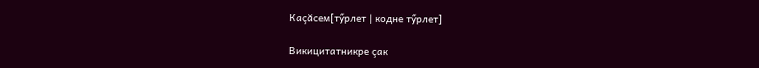Каçăсем[тӳрлет | кодне тӳрлет]

Викицитатникре çак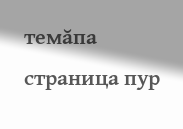темăпа страница пур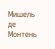Мишель де Монтень